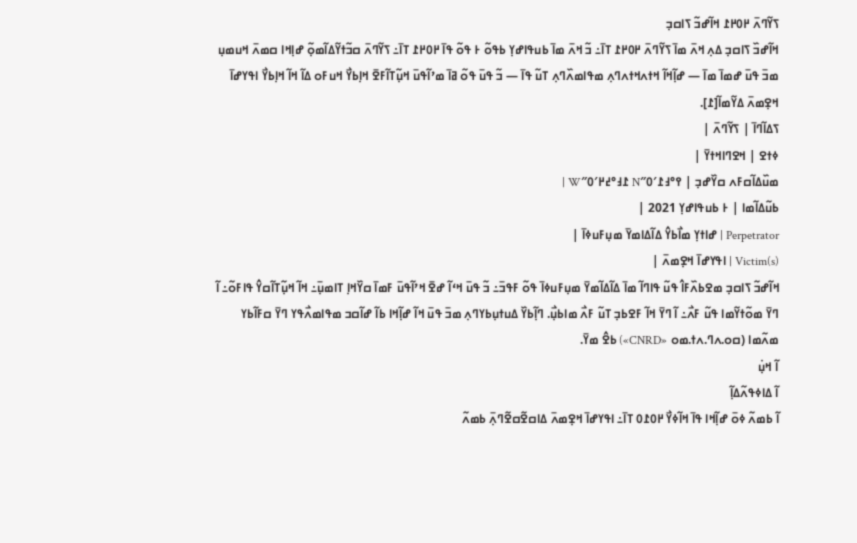ߖߌ߬ߣߍ߫ ߂߀߂߁ ߞߊ߬ߝߏ߬ ߖߊߛߏ߲
ߞߊ߬ߝߏ߰ ߖߊߛߏ߲ ߡߍ߲ ߞߍ߫ ߘߊ߫ ߖߌ߬ߣߍ߫ ߂߀߂߁ ߠߊ߫߸ ߏ߬ ߞߍ߫ ߘߊ߫ ߕߎߟߊߝߌ߲ ߕߟߋ߬ ߅ ߟߋ߬ ߟߊ߫ ߂߀߂߁ ߠߊ߫߸ ߖߌ߬ߣߍ߫ ߛߏ߬ߙߌ߬ߡߊ߬ߘߋ߲߬ ߝߊ߲ߞߊ ߛߘߍ߫ ߞߎߘߎ߲ ߘߏ߫ ߟߎ߫ ߝߘߊ߫ ߘߊ߫ — ߝߊ߲߬ߞߊ߬ ߞߙߍߞߙߍߣߍ߲ ߘߟߊߘߍ߰ߣߍ߲ ߠߎ߬ ߟߊ߫ — ߏ߬ ߟߎ߫ ߟߋ߬ ߥߊ߫ ߘߴߊ߬ߟߎ߫ ߞߎ߲߬ߠߊ߬ߓߐ߫ ߞߊ߲ߕߌ߯ ߞߎߓߋ ߡߊ߬ ߞߊ߬ ߞߊ߲ߕߌ߯ ߊߟߌߝߊ߫ ߞߐ߲ߘߍ߫ ߡߌ߬ߘߊ߬[߁].
ߖߡߊ߬ߣߊ߫ | ߖߌ߬ߣߍ߫ |
ߦߙߐ | ߞߐߣߊߞߙߌ߫ |
ߘߎ߰ߡߊ߬ߛߓߍ ߛߌ߰ߝߏ߲ | ߉°߃߁′߀″N ߁߃°߄߂′߀″W |
ߕߎ߬ߡߊ߬ߘߊ | ߅ ߕߎߟߊߝߌ߲ 2021 |
Perpetrator | ߝߊߙߌ߲ ߘߊ߯ߕߌ߮ ߡߊ߬ߡߊߘߌ߫ ߘߎ߲ߓߎߦߊ߫ |
Victim(s) | ߊߟߌߝߊ߫ ߞߐ߲ߘߍ߫ |
ߞߊ߬ߝߏ߬ ߖߊߛߏ߲ ߘߐߕߍ߰ߓߊ߮ ߟߎ߬ ߟߊߣߊ߬ ߘߊ߫ ߡߊ߬ߡߊ߬ߘߌ߫ ߘߎ߲ߓߎߦߊ߫ ߟߋ߬ ߓߟߏ߫߸ ߏ߬ ߟߎ߫ ߞߵߊ߬ ߝߐ߫ ߞߴߊ߬ߟߎ߫ ߓߘߊ߫ ߛߌ߰ߞߊ߲ ߠߊߘߎ߲߫߸ ߞߊ߬ ߞߎ߲߬ߠߊ߬ߛߌ߮ ߟߊߓߋ߬߸ ߊ߬ ߣߌ߫ ߘߋ߬ߙߌ߬ߘߊ ߟߎ߬ ߓߍ߯߸ ߊ߬ ߣߌ߫ ߞߊ߬ ߓߐߕߏ߲ ߠߎ߬ ߓߍ߯ ߘߊߕߎ߲߯. ߣߊ߲߬ߕߌ߰ ߡߎߙߎ߲ߕߌߣߍ߲ ߘߏ߫ ߟߎ߫ ߞߊ߬ ߝߊ߲߬ߞߊ ߕߊ߬ ߝߊ߬ߛߏ ߘߟߊߘߍ߯ߟߌ ߣߌ߫ ߛߓߊ߬ߕߌ ߘߍ߬ߘߊ (ߛߋ.ߍߣ.ߍߙ.ߘߋ «CNRD») ߕߐ߮ ߘߌ߫.
ߊ߬ ߞߎ߲߭
ߊ߬ ߡߊߦߟߍ߬ߡߊ߲߬
ߊ߬ ߕߘߍ߬ ߦߋ߫ ߝߊ߲߬ߞߊ ߟߊ߫ ߞߊ߬ߦߌ߯ ߂߀߁߀ ߠߊ߫߸ ߊߟߌߝߊ߫ ߞߐ߲ߘߍ߫ ߡߊߛߐ߬ߛߐ߬ߣߍ߲߫ ߕߘߍ߬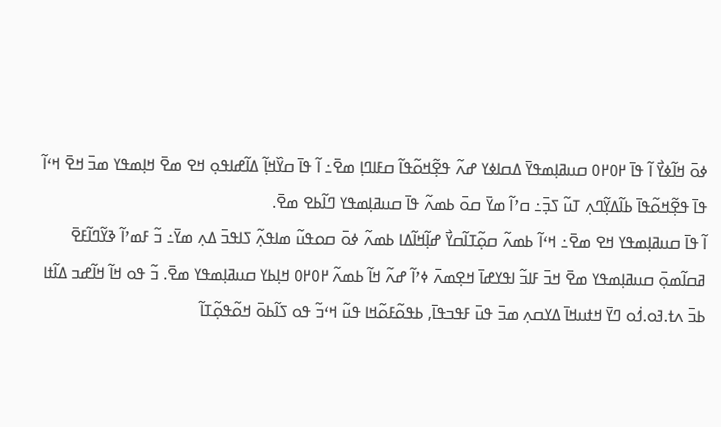ߦߋ߫ ߞߊ߬ߦߌ߯ ߊ߬ ߟߊ߫ ߂߀߂߀ ߛߎߥߊ߲ߘߟߌ߫ ߡߛߊߦߌ ߝߍ߬ ߟߐ߲߬ߞߋ߬ߟߊ߬ ߛߓߊߣߊ߲ ߘߐ߫߸ ߊ߬ ߟߊ߫ ߛߌ߰ߞߊ߲߬ ߡߊ߬ߝߊߟߋ߲ ߞߐ ߘߐ߫ ߞߊ߲ߘߟߌ ߘߏ߫ ߞߐ߫ ߞߵߊ߬ ߟߊ߫ ߟߐ߲߬ߞߋ߬ߟߊ߫ ߕߊ߬ߡߌ߲߬ߣߍ߲ ߠߎ߬ ߖߏ߲߫߸ ߛߴߊ߬ ߘߌ߫ ߛߋ߫ ߕߘߍ߬ ߟߊ߫ ߛߎߥߊ߲ߘߟߌ ߣߊ߬ߕߐ ߘߐ߫.
ߊ߬ ߟߊ߫ ߛߎߥߊ߲ߘߟߌ ߞߐ ߘߐ߫߸ ߞߵߊ߬ ߕߘߍ߬ ߛߋ߲߬ߠߊ߬ߛߌ߯ ߝߊ߲߬ߞߊ߬ߡߊ ߕߘߍ߬ ߦߋ߫ ߛߋߟߎ߬ ߘߊߟߍ߲߬ ߖߊߟߏ߫ ߡߍ߲ ߘߌ߫߸ ߏ߬ ߓߘߴߊ߬ ߢߌ߬ߣߊ߬ߓߐ߫ ߥߛߊ߬ߘߋ߲߫ ߛߎߥߊ߲ߘߟߌ ߘߐ߫ ߞߏ߫ ߓߊߏ߬ ߊߟߌߝߊ߫ ߞߐ߲ߘߍ߫ ߦߴߊ߬ ߝߍ߬ ߞߊ߬ ߕߘߍ߬ ߂߀߂߀ ߞߊ߲ߕߌ ߛߎߥߊ߲ߘߟߌ ߘߐ߫. ߏ߬ ߟߋ ߞߊ߬ ߞߊ߬ߝߏ ߡߊ߬ߙߊ ߕߏ߫ ߍߙ.ߔߋ.ߗ߭ߋ ߣߌ߫ ߞߙߎߞߊ߫ ߡߌߛߍ߲ ߘߏ߫ ߟߎ߫ ߓߟߏߟߊ߫, ߕߟߋ߬ߓߋ߬ߞߊ ߟߎ߬ ߞߵߏ߬ ߟߋ ߖߊ߬ߕߋ߫ ߞߋ߬ߟߋ߲߬ߠߊ߬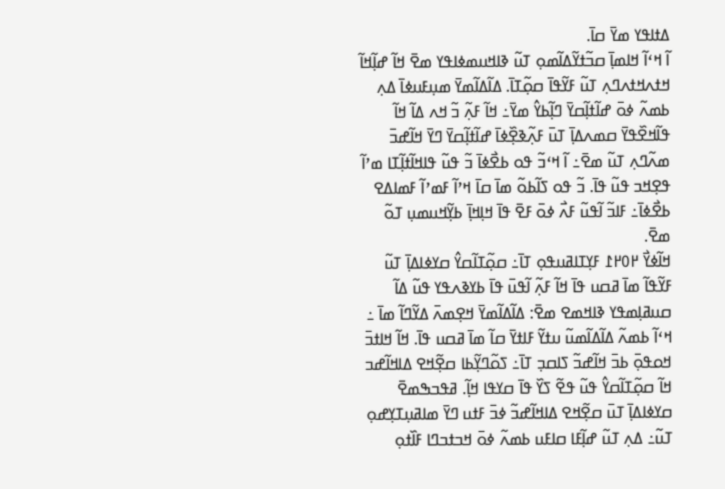ߡߙߊߟߌ ߘߌ߫ ߛߊ߫.
ߊ߬ ߞߵߊ߬ ߞߊߘߊ߲߫ ߛߏ߬ߙߌ߬ߡߊ߬ߘߋ߲ ߠߎ߬ ߢߊߞߎߘߦߊߟߌ ߘߐ߫ ߞߊ߬ ߝߊ߲߬ߞߊ߬ ߞߙߍߞߙߍߣߍ߲ ߠߎ߬ ߓߌ߬ߟߊ߫ ߛߋ߲߬ߠߊ߫. ߡߊ߬ߡߊ߬ߘߌ߫ ߘߎ߲ߓߎߦߊ߫ ߡߍ߲ ߕߘߍ߬ ߦߋ߫ ߝߊ߬ߙߊ߲߬ߛߌ߫ ߣߊ߲߬ߕߌ߮ ߘߌ߫߸ ߞߊ߬ ߓߍ߲߬ ߏ߬ ߞߍ ߡߊ߬ ߞߊ߬ ߟߊ߬ߞߐ߰ߟߌ߫ ߛߘߍߡߊ߲߫ ߠߎ߫ ߓߍ߲߬ߢߐ߲߰ߦߊ߫ ߝߊ߬ߙߊ߲߬ߛߌ߫ ߣߌ߫ ߞߊ߬ߝߏ߫ ߘߍ߬ߣߍ߲ ߠߎ߬ ߘߐ߫߸ ߊ߬ ߞߵߏ߬ ߟߋ ߕߐ߯ߦߊ߫ ߏ߬ ߟߎ߬ ߟߊߞߊ߬ߙߊ߲߬ߠߊ ߘߴߊ߬ ߟߐ߲ߞߏ ߟߎ߬ ߟߊ߫. ߏ߬ ߟߋ ߖߊ߬ߕߋ߬ ߘߊ߫ ߛߊ߫ ߞߴߊ߬ ߓߘߴߊ߬ ߓߘߊߡߐ ߕߐ߯ߦߊ߫߸ ߓߊߏ߬ ߊ߬ߟߎ߬ ߓߍ߯ ߦߋ߫ ߓߐ߫ ߟߊ߫ ߞߊ߲ߞߊ߲߫ ߕߌ߲߬ߞߎߘߎ߲ ߠߋ߬ ߘߐ߫.
ߞߊ߬ߦߌ߯ ߂߀߂߁ ߓߌ߲ߠߊߥߎߟߋ߲ ߠߊ߫߸ ߛߋ߲߬ߠߊ߬ߛߌ߮ ߛߌߦߊߡߊ߲߫ ߠߎ߬ ߓߌ߬ߟߊ߬ ߘߊ߫ ߥߛߎ ߟߊ߫ ߞߊ߬ ߓߍ߲߬ ߊ߬ߟߎ߫ ߟߊ߫ ߕߌߢߍߟߌ ߟߎ߬ ߡߊ߬ ߛߎߥߊ߲ߘߟߌ ߢߊߞߘߐ ߘߐ߫: ߡߊ߬ߡߊ߬ߘߌ߫ ߞߐ߲ߘߍ߫ ߡߌ߬ߣߊ߬ ߘߊ߫ ߸ ߞߵߊ߬ ߕߘߍ߬ ߡߊ߬ߡߊ߬ߘߎ߬ ߎߙߌ߬ ߓߊߙߌ߫ ߛߊ߬ ߘߊ߫ ߥߛߎ ߟߊ߫. ߞߊ߬ ߞߊߙߏ߫ ߞߋߟߋ߲߫ ߕߏ߫ ߞߊ߬ߝߏ߬ ߖߊߛߏ߲ ߠߊ߫߸ ߖߋ߬ߣߌ߲߬ߕߊ ߛߐ߲߬ߞߐ ߡߊߞߊ߬ߝߏ ߞߊ߬ ߛߋ߲߬ߠߊ߬ߛߌ߮ ߟߎ߬ ߟߐ߬ ߖߌ߰ ߟߊ߫ ߛߌߟߊ ߞߊ߲߬. ߥߟߏߒߘߐ߫ ߛߌߦߊߡߊ߲߫ ߠߎ߫ ߛߐ߲߬ߞߐ ߡߊߞߊ߬ߝߏ߬ ߦߏ߫ ߓߙߎ ߣߌ߫ ߘߊߥߎ߲ߠߌ߲ߝߋ߲ ߠߎ߬߸ ߡߍ߲ ߠߎ߬ ߝߊ߲߬ߓߊ ߛߊߓߎ ߕߘߍ߬ ߦߋ߫ ߞߏߙߏߣߊ ߓߊ߰ߙߋ߲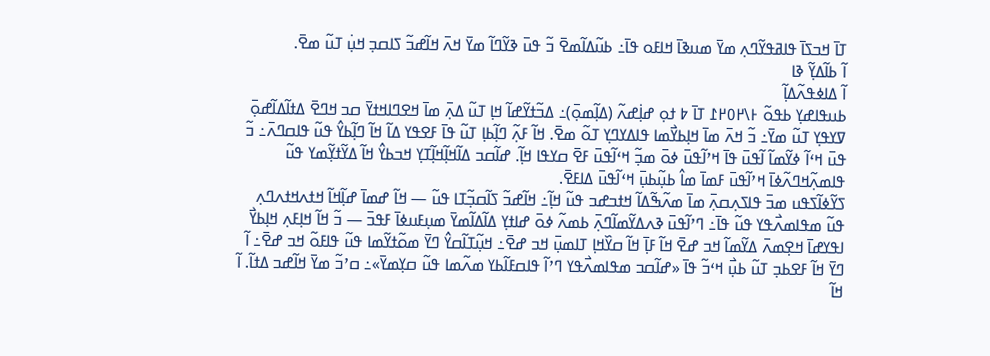ߠߊ߫ ߞߏߖߊ߫ ߟߊߥߟߌ߬ߣߍ߲ ߘߌ߫ ߘߎߢߊ߫ ߞߊߓߋ ߟߊ߫߸ ߕߎ߬ߡߊ߬ߘߐ߫ ߏ߬ ߟߎ߫ ߢߌ߬ߣߊ߬ ߘߌ߫ ߞߍ߫ ߞߊ߬ߝߏ߬ ߖߊߛߏ߲ ߞߎ߲߭ ߠߎ߬ ߘߐ߫.
ߊ߬ ߕߊ߬ߡߌ߲߬ ߢߊ
ߊ߬ ߡߊߦߟߍ߬ߡߊ߲߬
ߕߎߟߊߝߌ߲ ߕߟߋ߬ ߅\߂߀߂߁ ߠߊ߫ ߈ ߙߋ߲ ߝߊ߲߭ߝߍ߬ (ߡߊ߲߬ߘߋ߲߫)߸ ߡߏ߬ߙߌ߬ߝߊ߬ ߞߊ߲ ߠߎ߬ ߡߍ߲߫ ߘߊ߫ ߞߐߣߊߞߙߌ߫ ߛߏ ߞߣߐ߫ ߡߙߊ߬ߡߊ߬ߝߋ߲߫ ߜߌߟߌ߲ ߠߎ߬ ߘߌ߫߸ ߏ߬ ߞߍ߫ ߘߊ߫ ߞߊ߲ߕߌ߯ߘߊ ߟߊߡߌߣߌ߲ ߠߋ߬ ߘߐ߫. ߞߊ߬ ߓߍ߲߬ ߣߊ߲߬ߕߊ߲ ߠߎ߬ ߟߊ߫ ߓߐߟߌ ߡߊ߬ ߞߊ߬ ߣߊ߲߬ߕߌ߮ ߟߎ߬ ߟߊߛߣߍ߫߸ ߏ߬ ߟߎ߫ ߞߵߊ߬ ߦߌ߬ߘߊ߬ ߊ߬ߟߎ߫ ߟߊ߫ ߞߴߊ߬ߟߎ߫ ߦߋ߫ ߘߏ߲߬ ߞߵߊ߬ߟߎ߫ ߓߐ߫ ߛߌߟߊ ߞߊ߲߬. ߝߊ߬ߛߏ ߡߊ߬ߞߊ߲߬ߞߊ߲߬ߠߌ߲ ߞߏߕߌ߮ ߞߊ߬ ߡߌ߬ߙߌ߲߬ߘߌ ߟߎ߬ ߟߊߘߍ߲߬ߞߣߍ߬ߦߊ߫ ߞߴߊ߬ߟߎ߫ ߓߘߊ߫ ߘߊ߮ ߕߎ߲߬ߕߎ߲߫ ߞߵߊ߬ߟߎ߫ ߡߊߓߐ߫.
ߖߌ߬ߦߊ߬ߖߟߎ ߘߏ߫ ߟߊߖߍ߲ߛߍ߲߫ ߘߊ߫ ߘߍ߬ߒ߬ߡߊ߬ ߞߙߏߝߏ ߟߎ߬ ߞߊ߲߬߸ ߞߊ߬ߝߏ߬ ߖߊ߬ߛߏ߲߬ߠߊ ߟߎ߬ — ߞߊ߬ ߝߘߊ߫ ߝߊ߲߬ߞߊ߬ ߞߙߍߞߙߍߣߍ߲ ߟߎ߬ ߘߟߊߘߍ߯ߟߌ ߟߎ߬ ߟߊ߫߸ ߣߴߊ߬ߟߎ߫ ߢߍߡߌ߬ߘߊ߬ߣߍ߲߫ ߕߘߍ߬ ߦߋ߫ ߝߊߙߌ߲ ߡߊ߬ߡߊ߬ߘߌ߫ ߘߎ߲ߓߎߦߊ߫ ߓߟߏ߫ — ߏ߬ ߞߊ߬ ߞߊ߲ߓߍ߲ ߞߊ߲ߕߌ߯ ߊߟߌߝߊ߫ ߞߐ߲ߘߍ߫ ߡߌ߬ߘߊ߬ ߞߏ ߝߐ߫ ߞߊ߬ ߓߊ߲߫ ߞߊ߬ ߛߌ߰ߞߊ߲ ߠߊߘߎ߲߫ ߞߏ ߝߐ߫߸ ߞߎ߲߬ߠߊ߬ߛߌ߮ ߣߌ߫ ߘߋ߬ߙߌ߬ߘߊ ߟߎ߬ ߟߊߓߋ߬ ߞߏ ߝߐ߫߸ ߊ߬ ߣߌ߫ ߞߊ߬ ߓߐߕߏ߲ ߠߎ߬ ߕߎ߲߯ ߞߵߏ߬ ߟߊ߫ «ߝߊ߬ߛߏ ߘߟߊߘߍ߯ߟߌ ߣߴߊ߬ ߟߊߛߓߊ߬ߕߌ ߘߍ߬ߘߊ ߟߎ߬ ߛߌ߲ߘߌ߫»߸ ߛߴߏ߬ ߘߌ߫ ߞߊ߬ߝߏ ߡߙߊ߬. ߊ߬ ߞߊ߬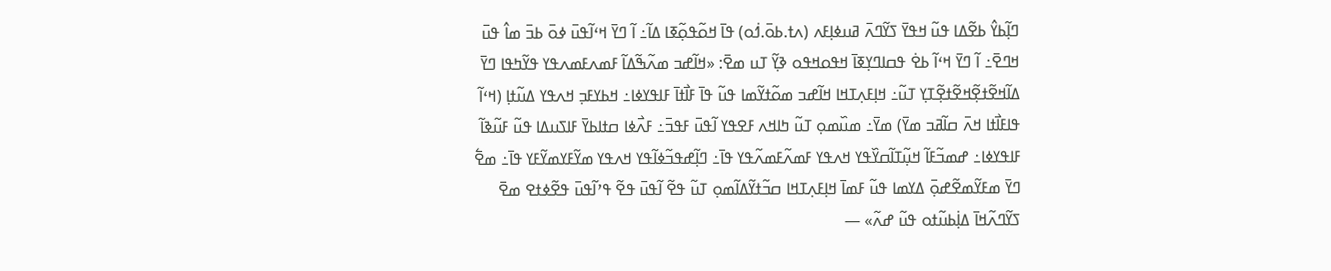ߣߊ߲߬ߕߌ߮ ߕߐ߬ߡߊ ߟߎ߬ ߞߟߌ߫ ߖߌ߬ߣߍ߫ ߥߎߦߊ߲ߓߍ (ߍߙ.ߕߋ߫.ߗ߭ߋ) ߟߊ߫ ߞߋ߬ߟߋ߲߬ߧߊ ߡߊ߬߸ ߊ߬ ߣߌ߫ ߞߵߊ߬ߟߎ߫ ߦߋ߫ ߕߏ߫ ߘߊ߮ ߟߎ߫ ߞߣߐ߫߸ ߊ߬ ߣߌ߫ ߞߵߊ߬ ߕߐ߭ ߟߛߊߣߌ߲ߧߊ߫ ߞߟߋߞߟߋ ߢߌ߲߬ ߠߎ ߘߐ߫: «ߞߊ߬ߝߏ ߘߍ߬ߒ߬ߡߊ߬ ߓߘߍߓߘߍߟߌ ߟߌ߬ߤߟߊ ߣߌ߫ ߡߊ߬ߞߐ߬ߙߐ߲߬ߞߐ߬ߙߐ߲߬ߠߌ߲ ߠߎ߬߸ ߞߊ߲ߓߍ߲ߠߞߊ ߞߊ߬ߝߏ ߘߋ߬ߙߌ߬ߘߊ ߟߎ߬ ߟߊ߫ ߓߊ߯ߙߊ߫ ߓߊߟߌߦߊ߸ ߞߕߌߓߏ߲ ߞߍߟߌ ߡߎ߬ߙߊ߲ (ߞߵߊ߬ ߟߊߓߊ߯ߙߊ ߞߍ߫ ߛߊ߬ߥߏ ߘߌ߫) ߘߌ߫߸ ߘߎ߰ߘߋ߲ ߠߎ߬ ߤߊߞߍ ߓߐߟߌ ߊ߬ߟߎ߫ ߓߟߏ߫߸ ߓߍ߯ߦߊ ߛߙߊߕߌ߫ ߓߊߖߎߡߊ ߟߎ߬ ߓߎ߬ߢߊ߬ ߓߊߟߌߦߊ߸ ߝߘߏ߬ߓߊ߬ ߞߎ߲߬ߠߊ߬ߛߌ߰ߟߌ ߞߍߟߌ ߓߘߍ߬ߓߘߍ߬ߟߌ ߟߊ߫߸ ߣߊ߲߬ߝߟߏ߬ߦߊ߬ߟߌ ߞߍߟߌ ߘߌ߬ߓߌߘߌ߬ߓߌ ߟߊ߫߸ ߘߐ߱ ߣߌ߫ ߘߓߌ߬ߘߐ߬ߝߋ߲߫ ߡߌߘߊ ߟߎ߬ ߓߘߊ߫ ߞߊ߲ߓߍ߲ߠߞߊ ߛߏ߬ߙߌ߬ߡߊ߬ߘߋ߲ ߠߎ߬ ߟߐ߬ ߊ߬ߟߎ߫ ߟߐ߬ ߟߴߊ߬ߟߎ߫ ߟߐ߬ߦߙߐ ߘߐ߫ ߖߌ߬ߣߍ߬ߞߊ߫ ߡߊ߲߭ߕߎ߬ߙߋ ߟߎ߬ ߝߍ߬» —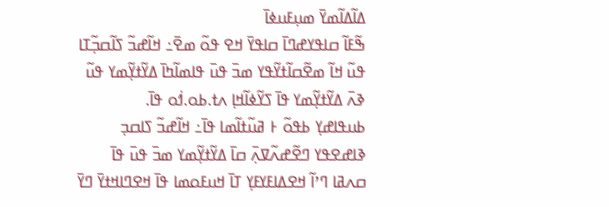ߡߊ߬ߡߊ߬ߘߌ߫ ߘߎ߲ߓߎߦߊ߫
ߒ߬ߓߊ߬ ߛߊߟߌߝߣߊ߫ ߛߊߟߌ߫ ߞߐ ߟߋ߬ ߘߐ߫߸ ߞߊ߬ߝߏ߬ ߖߊ߬ߛߏ߲߬ߠߊ ߟߎ߬ ߞߊ߬ ߘߐ߬ߛߊ߬ߙߌ߬ߟߌ ߘߏ߫ ߟߎ߫ ߟߊߘߊ߬ߤߊ߫ ߡߌ߬ߙߌ߲߬ߘߌ ߟߎ߬ ߢߍ߫ ߡߌ߬ߙߌ߲߬ߘߌ ߟߊ߫ ߖߌ߬ߦߊ߬ߞߊ߲ ߍߙ.ߕߋ.ߗ߭ߋ ߟߊ߫.
ߕߎߟߊߝߌ߲ ߕߟߋ߬ ߅ ߥߎ߬ߙߊ߬ߘߊ ߟߊ߫߸ ߞߊ߬ߝߏ߬ ߖߊߛߏ߲ ߢߊߝߐߟߌ ߣߐ߬ߝߍ߬ߜߍ߲߫ ߛߊ߫ ߡߌ߬ߙߌ߲߬ߘߌ ߘߏ߫ ߟߎ߫ ߟߊ߫ ߛߍߥߊ ߣߴߊ߬ ߞߐߡߊߓߌߓߌ߲ ߠߊ߫ ߞߎߓߋߘߊ ߟߊ߫ ߞߐߣߊߞߙߌ߫ ߣߌ߫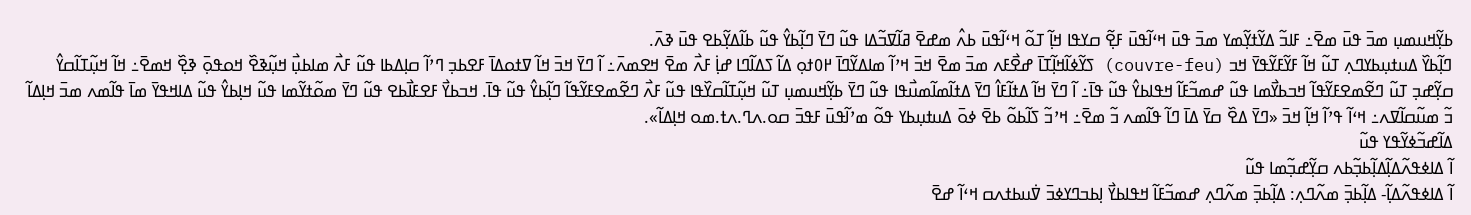ߕߌ߲߬ߞߎߘߎ߲ ߘߏ߫ ߟߎ߫ ߘߐ߫߸ ߓߊߏ߬ ߡߌ߬ߙߌ߲߬ߘߌ ߘߏ߫ ߟߎ߫ ߞߵߊ߬ߟߎ߫ ߓߐ߲߬ ߛߌߟߊ ߞߊ߲߬ ߠߋ߬ ߞߵߊ߬ߟߎ߫ ߕߍ߮ ߘߝߐ߫ ߥߊ߬ߜߏ߬ߡߊ ߟߎ߬ ߣߌ߫ ߣߊ߲߬ߕߌ߮ ߟߎ߬ ߕߊ߬ߡߌ߲߬ߕߐ ߟߎ߫ ߢߍ߫.
ߣߊ߲߬ߕߌ߰ ߡߎߙߎ߲ߕߌߣߍ߲ ߠߎ߬ ߞߊ߬ ߓߌ߬ߓߌ߬ߟߌ߫ ߞߏ (couvre-feu) ߖߌ߬ߦߊ߬ߞߊ߲߬ߠߊ߫ ߝߐ߯ߓߍ ߘߏ߫ ߘߐ߫ ߞߏ߫ ߞߴߊ߬ ߘߊߡߌ߬ߣߊ߫ ߂߀ߙߋ߲ ߡߊ߬ ߖߡߊ߬ߣߊ ߝߊ߲߭ ߓߍ߯ ߘߐ߫ ߞߐߘߍ߫߸ ߊ߬ ߣߌ߫ ߞߏ߫ ߞߊ߬ ߜߙߋߡߊ߫ ߓߐߕߏ߲ ߣߴߊ߬ ߛߊ߲ߡߕߊ ߟߎ߬ ߓߍ߯ ߘߊߕߎ߲߯ ߞߎ߲߬ߢߐ߰ ߞߋߟߋ߲߫ ߢߐ߲߰ ߞߘߐ߫߸ ߞߊ߬ ߞߎ߲߬ߠߊ߬ߛߌ߮ ߛߌ߲߬ߝߏ߲ ߠߎ߬ ߣߐ߬ߘߐߓߌ߬ߟߊ߬ ߞߏߕߌ߯ߘߊ ߟߎ߬ ߝߘߏ߬ߓߊ߬ ߞߟߊߕߌ߮ ߟߎ߬ ߟߊ߫߸ ߊ߬ ߣߌ߫ ߞߊ߬ ߡߙߊ߬ߓߊ߮ ߣߌ߫ ߡߙߊ߬ߘߊ߬ߘߎ߯ߟߊ ߟߎ߬ ߣߌ߫ ߕߌ߲߬ߞߎߘߎ߲ ߠߎ߬ ߞߎ߲߬ߠߊ߬ߛߌ߰ߟߊ ߟߎ߬ ߓߍ߯ ߣߐ߬ߘߐߓߌ߬ߟߊ߬ ߣߊ߲߬ߕߌ߮ ߟߎ߬ ߟߊ߫. ߞߏߕߌ߯ ߓߐߓߊ߯ߕߐ ߟߎ߬ ߣߌ߫ ߘߋ߬ߙߌ߬ߘߊ ߟߎ߬ ߞߊ߲ߕߌ߮ ߟߎ߬ ߡߊߞߟߌ߫ ߘߊ߫ ߟߊ߬ߘߍ ߘߏ߫ ߞߊ߲ߡߊ߬ ߏ߬ ߘߎ߬ߛߊ߬ߜߍ߸ ߞߵߊ߬ ߟߴߊ߬ ߞߊ߲߬ ߞߏ߫ «ߣߌ߫ ߡߐ߰ ߛߌ߫ ߡߊ߫ ߣߊ߬ ߟߊ߬ߘߍ ߏ߬ ߘߐ߫߸ ߞߴߏ߬ ߖߊ߬ߕߋ߬ ߕߐ߫ ߦߋ߫ ߡߎߙߎ߲ߕߌ ߟߋ߬ ߘߴߊ߬ߟߎ߫ ߓߟߏ߫ ߛߋ.ߍߣ.ߍߙ.ߘߋ ߞߊ߲ߡߊ߬».
ߡߊ߬ߝߏ߬ߦߌ߬ߟߌ ߟߎ߬
ߊ߬ ߡߊߦߟߍ߬ߡߊ߲߬ߡߊ߲߬ߕߏ߲߬ߕߍ ߛߌ߲߬ߝߏ߲߬ߘߊ ߟߎ߬
ߊ߬ ߡߊߦߟߍ߬ߡߊ߲߬- ߡߊ߲߬ߕߏ߲߫ ߘߍ߬ߣߍ߲: ߡߊ߲߬ߕߏ߲߫ ߘߍ߬ߣߍ߲ ߝߘߏ߬ߓߊ߬ ߞߟߊߕߌ߯ ߊ߲ߕߏߣߌߦߏ߫ ߜ߭ߎߕߙߍߛ ߞߵߊ߬ ߝߐ߫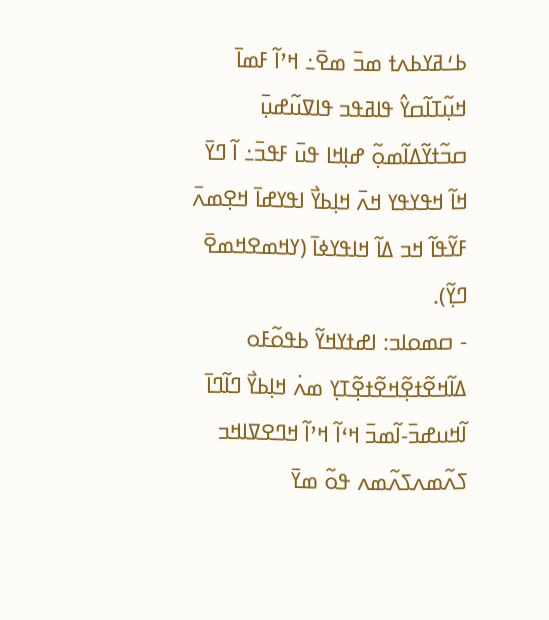ߕߑߥߌߕߍߙ ߘߏ߫ ߘߐ߫߸ ߞߴߊ߬ ߓߘߊ߫ ߞߎ߲߬ߠߊ߬ߛߌ߮ ߟߊߥߟߏ ߟߊߜߎ߬ߝߎ߲߫ ߛߏ߬ߙߌ߬ߡߊ߬ߘߋ߲߬ ߝߊ߲ߞߊ ߟߎ߫ ߓߟߏ߫߸ ߊ߬ ߣߌ߫ ߞߊ߬ ߞߟߌߟߌ ߞߍ߫ ߞߊ߲ߕߌ߯ ߊߟߌߝߊ߫ ߞߐ߲ߘߍ߫ ߓߌ߬ߟߊ߬ ߞߏ ߡߊ߬ ߞߊߟߌߦߊ߫ (ߌߞߘߐߞߘߐ߫ ߣߌ߲߬).
- ߛߘߋߊߏ: ߊߝߙߌߞߌ߬ ߕߟߋ߬ߓߋ ߡߊ߬ߞߐ߬ߙߐ߲߬ߞߐ߬ߙߐ߲߬ߠߌ߲ ߘߍ߭ ߞߊ߲ߕߌ߯ ߣߊ߬ߣߊ߫ ߊ߬ߞߎߝߏ߫-ߊ߬ߘߏ߫ ߞߵߊ߬ ߞߴߊ߬ ߞߣߐߜߊߞߏ ߖߍ߬ߘߍߖߍ߬ߘߍ ߟߋ߬ ߘߌ߫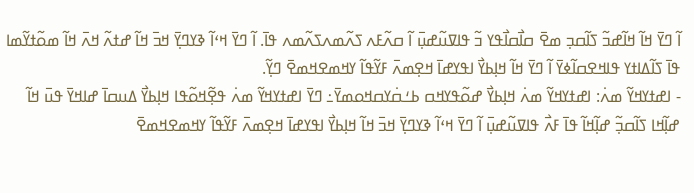ߊ߬ ߣߌ߫ ߞߊ߬ ߞߊ߬ߝߏ߬ ߖߊ߬ߛߏ߲ ߘߐ߫ ߛߊ߯ߛߊ߯ߟߌ ߏ߬ ߟߊߜߎ߬ߝߎ߲߫ ߊ߬ ߛߍ߬ߓߍ ߖߍ߬ߘߍߖߍ߬ߘߍ ߟߊ߫. ߊ߬ ߣߌ߫ ߞߵߊ߬ ߢߌߣߌ߲߫ ߞߏ߫ ߞߊ߬ ߝߙߍ߬ ߞߍ߫ ߞߊ߬ ߘߋ߬ߙߌ߬ߘߊ ߟߊ߫ ߖߊ߬ߡߊߙߌ ߟߊߞߐߛߊ߬ߦߌ߫ ߊ߬ ߣߌ߫ ߞߊ߬ ߞߊ߲ߕߌ߯ ߊߟߌߝߊ߫ ߞߐ߲ߘߍ߫ ߓߌ߬ߟߊ߬ ߌߞߘߐߞߘߐ߫ ߣߌ߲߬.
- ߊߝߙߌߞߌ߬ ߘߍ߭: ߊߝߙߌߞߌ߬ ߘߍ߭ ߞߊ߲ߕߌ߯ ߝߋ߬ߟߌߞߛ ߕߑߛ߭ߌߛߞߋߘߌ߫߸ ߣߌ߫ ߊߝߙߌߞߌ߬ ߘߍ߭ ߟߐ߲߬ߞߋ߬ߟߊ ߞߊ߲ߕߌ߯ ߡߎߛߊ߫ ߝߊߞߌ߫ ߟߎ߫ ߞߊ߬ ߝߊ߲߬ߞߊ ߖߊ߬ߛߏ߲߬ ߝߊ߲߬ߞߊ߬ ߟߊ߫ ߓߍ߯ ߟߊߜߎ߬ߝߎ߲߫ ߊ߬ ߣߌ߫ ߞߵߊ߬ ߢߌߣߌ߲߫ ߞߏ߫ ߞߊ߬ ߞߊ߲ߕߌ߯ ߊߟߌߝߊ߫ ߞߐ߲ߘߍ߫ ߓߌ߬ߟߊ߬ ߌߞߘߐߞߘߐ߫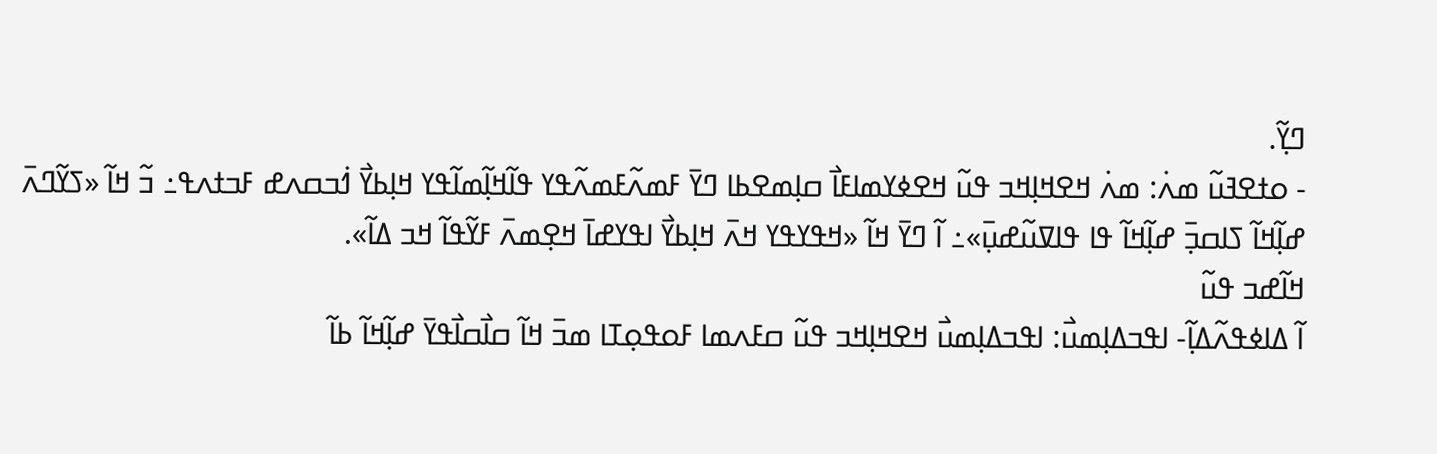ߣߌ߲߬.
- ߋߙߐߔߎ߬ ߘߍ߭: ߘߍ߭ ߞߐߞߊ߲ߞߏ ߟߎ߬ ߞߐߦߌߘߊߓߊ߯ ߛߊ߲ߘߐߕߊ ߣߌ߫ ߓߘߍ߬ߓߘߍ߬ߟߌ ߟߊ߬ߞߊ߲߬ߘߊ߬ߟߌ ߞߊ߲ߕߌ߯ ߗ߭ߏߛߍߝ ߓߏߙߍߟ߸ ߏ߬ ߞߊ߬ «ߖߌ߬ߣߍ߫ ߝߊ߲߬ߞߊ߬ ߖߊߛߏ߲߫ ߝߊ߲߬ߞߊ߬ ߟߊ ߟߊߜߎ߬ߝߎ߲߫»߸ ߊ߬ ߣߌ߫ ߞߊ߬ «ߞߟߌߟߌ ߞߍ߫ ߞߊ߲ߕߌ߯ ߊߟߌߝߊ߫ ߞߐ߲ߘߍ߫ ߓߌ߬ߟߊ߬ ߞߏ ߡߊ߬».
ߞߊ߬ߝߏ ߟߎ߬
ߊ߬ ߡߊߦߟߍ߬ߡߊ߲߬- ߊߟߏߡߊ߲ߘߎ߯: ߊߟߏߡߊ߲ߘߎ߯ ߞߐߞߊ߲ߞߏ ߟߎ߬ ߛߓߍߘߊ ߓߋߟߋ߲ߠߊ ߘߏ߫ ߞߊ߬ ߛߊ߯ߛߊ߯ߟߌ߫ ߝߊ߲߬ߞߊ߬ ߕߊ߬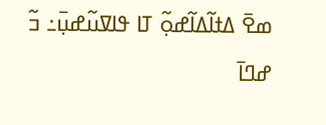ߘߐ߫ ߡߙߊ߬ߡߊ߬ߝߋ߲߬ ߠߊ ߟߊߜߎ߬ߝߎ߲߫߸ ߏ߬ ߝߣߊ߫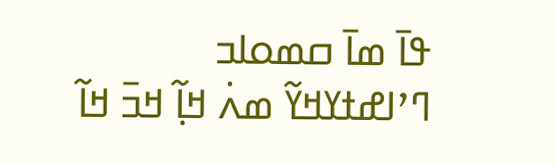ߟߊ߫ ߘߊ߫ ߛߘߋߊߏ ߣߴߊߝߙߌߞߌ߬ ߘߍ߭ ߞߊ߲߬ ߞߏ߫ ߞߊ߬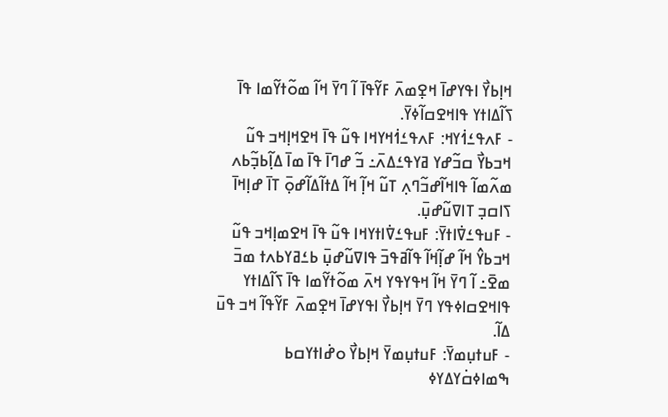ߞߊ߲ߕߌ߯ ߊߟߌߝߊ߫ ߞߐ߲ߘߍ߫ ߓߌ߬ߟߊ߫ ߊ߬ ߣߌ߫ ߞߊ߬ ߘߋ߬ߙߌ߬ߘߊ ߟߊ߫ ߖߊ߬ߡߊߙߌ ߟߊߞߐߛߊ߬ߦߌ߫.
- ߓߍߟߑߗ߭ߌߞ: ߓߍߟߑߗ߭ߞߌߞߊ ߟߎ߬ ߟߊ߫ ߞߐߞߊ߲ߞߏ ߟߎ߬ ߞߏߕߌ߯ ߛߏ߬ߝߌ ߥߌߟߑߡߍ߫߸ ߏ߬ ߝߣߊ߫ ߟߊ߫ ߘߊ߫ ߡߊ߲߬ߕߏ߲߬ߕߍ ߘߍ߬ߘߊ߬ ߟߊߞߊ߬ߝߏ߬ߣߍ߲ ߠߎ߬ ߞߊ߲߬ ߞߊ߬ ߡߙߊ߬ߡߊ߬ߝߋ߲߫ ߠߊ߫ ߝߊ߲ߞߊ߫ ߖߊߛߏ߲ ߠߊߜߎ߬ߝߎ߲߫.
- ߓߎߟߑߜ߭ߊߙߌ߫: ߓߎߟߑߜ߭ߊߙߌߞߊ ߟߎ߬ ߟߊ߫ ߞߐߘߊ߲ߞߏ ߟߎ߬ ߞߏߕߌ߮ ߞߊ߬ ߝߊ߲߬ߞߊ߬ ߟߊ߬ߥߟߏ߫ ߟߊߜߎ߬ߝߎ߲߫ ߕߑߥߌߕߍߙ ߘߏ߫ ߘߐ߫߸ ߊ߬ ߣߌ߫ ߞߊ߬ ߞߟߌߟߌ ߞߍ߫ ߘߋ߬ߙߌ߬ߘߊ ߟߊ߫ ߖߊ߬ߡߊߙߌ ߟߊߞߐߛߊߦߟߌ ߣߌ߫ ߞߊ߲ߕߌ߯ ߊߟߌߝߊ߫ ߞߐ߲ߘߍ߫ ߓߌ߬ߟߊ߬ ߞߏ ߟߎ߫ ߡߊ߬.
- ߓߎߙߎ߲ߘߌ߫: ߓߎߙߎ߲ߘߌ߫ ߞߊ߲ߕߌ߯ ߋߝ߭ߊߙߌߛߕ ߒߘߊߦߛ߭ߌߡߌߦ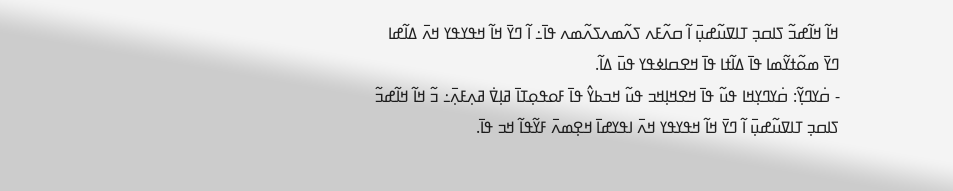ߞߊ߬ ߞߊ߬ߝߏ߬ ߖߊߛߏ߲ ߠߊߜߎ߬ߝߎ߲߫ ߊ߬ ߛߍ߬ߓߍ ߖߍ߬ߘߍߖߍ߬ߘߍ ߟߊ߫߸ ߊ߬ ߣߌ߫ ߞߊ߬ ߞߟߌߟߌ ߞߍ߫ ߡߊ߬ߝߊ ߣߌ߫ ߘߋ߬ߙߌ߬ߘߊ ߟߊ߫ ߡߊ߬ߙߊ ߟߊ߫ ߞߐߛߊߦߟߌ ߟߎ߫ ߡߊ߬.
- ߛ߭ߌߣߌ߲߬: ߛ߭ߌߣߌ߲ߞߊ ߟߎ߬ ߟߊ߫ ߞߐߞߊ߲ߞߏ ߟߎ߬ ߞߏߕߌ߮ ߟߊ߫ ߓߋߟߋ߲ߠߊ߫ ߥߊ߲ߜ߭ ߥߍ߲ߓߍ߲߫߸ ߏ߬ ߞߊ߬ ߞߊ߬ߝߏ߬ ߖߊߛߏ߲ ߠߊߜߎ߬ߝߎ߲߫ ߊ߬ ߣߌ߫ ߞߊ߬ ߞߟߌߟߌ ߞߍ߫ ߊߟߌߝߊ߫ ߞߐ߲ߘߍ߫ ߓߌ߬ߟߊ߬ ߞߏ ߟߊ߫.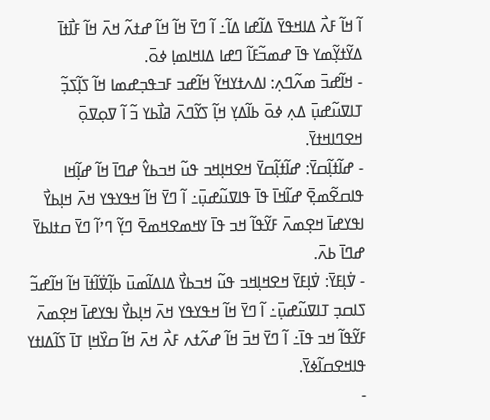ߊ߬ ߞߊ߬ ߓߍ߯ ߡߊߞߟߌ߫ ߡߊ߬ߝߊ ߡߊ߬߸ ߊ߬ ߣߌ߫ ߞߊ߬ ߞߊ߬ ߝߙߍ߬ ߞߍ߫ ߞߊ߬ ߓߊ߯ߙߊ߫ ߡߌ߬ߙߌ߲߬ߘߌ ߟߊ߫ ߝߘߏ߬ߓߊ߬ ߣߝߊ ߡߊߞߊߘߊ߲ ߦߋ߫.
- ߞߊ߬ߝߏ߫ ߘߍ߬ߣߍ߲: ߊߡߍߙߌߞߌ߬ ߞߊ߬ߝߏ ߓߏߟߏ߲ߝߘߊ ߞߊ߬ ߖߊ߲߬ߖߏ߲߬ ߠߊߜߎ߬ߝߎ߲߫ ߡߍ߲ ߦߋ߫ ߕߊ߬ߡߌ߲ ߞߊ߲߬ ߖߌ߬ߣߍ߫ ߥߊ߯ߕߌ ߏ߬ ߊ߬ ߜߋ߲ߜߋ߲߫ ߞߐߣߊߞߙߌ߫.
- ߝߊ߬ߙߊ߲߬ߛߌ߫: ߝߊ߬ߙߊ߲߬ߛߌ߫ ߞߐߞߊ߲ߞߏ ߟߎ߬ ߞߏߕߌ߮ ߝߣߊ߫ ߞߊ߬ ߝߊ߲߬ߞߊ ߟߊߛߐ߬ߘߐ߲߫ ߝߊ߬ߞߊ߫ ߟߊ߫ ߟߊߜߎ߬ߝߎ߲߫߸ ߊ߬ ߣߌ߫ ߞߊ߬ ߞߟߌߟߌ ߞߍ߫ ߞߊ߲ߕߌ߯ ߊߟߌߝߊ߫ ߞߐ߲ߘߍ߫ ߓߌ߬ߟߊ߬ ߞߏ ߟߊ߫ ߌߞߘߐߞߘߐ߫ ߣߌ߲߬ ߣߴߊ߬ ߣߌ߫ ߛߙߊߕߌ߫ ߝߣߊ߫ ߕߍ߫.
- ߜ߭ߊ߲ߓߌ߫: ߜ߭ߊ߲ߓߌ߫ ߞߐߞߊ߲ߞߏ ߟߎ߬ ߞߏߕߌ߯ ߡߊߡߊ߬ߘߎ߫ ߕߊ߲߬ߜ߭ߊ߬ߙߊ߫ ߞߊ߬ ߞߊ߬ߝߏ߬ ߖߊߛߏ߲ ߠߊߜߎ߬ߝߎ߲߫߸ ߊ߬ ߣߌ߫ ߞߊ߬ ߞߟߌߟߌ ߞߍ߫ ߞߊ߲ߕߌ߯ ߊߟߌߝߊ߫ ߞߐ߲ߘߍ߫ ߓߌ߬ߟߊ߬ ߞߏ ߟߊ߫߸ ߊ߬ ߣߌ߫ ߞߏ߫ ߞߊ߬ ߝߍ߬ߙߍ ߓߍ߯ ߞߍ߫ ߞߊ߬ ߛߌ߰ߞߊ߲ ߠߊ߫ ߖߊ߬ߡߊߙߌ ߟߊߞߐߛߊ߬ߦߌ߫.
-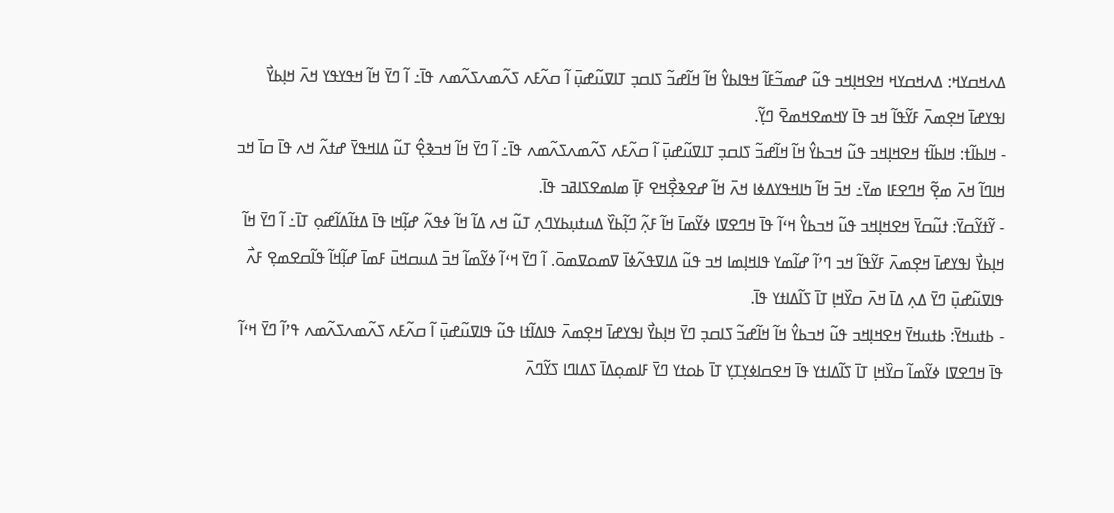ߡߍߞߛߌߞ: ߡߍߞߛߌߞ ߞߐߞߊ߲ߞߏ ߟߎ߬ ߝߘߏ߬ߓߊ߬ ߞߟߊߕߌ߮ ߞߊ߬ ߞߊ߬ߝߏ߬ ߖߊߛߏ߲ ߠߊߜߎ߬ߝߎ߲߫ ߊ߬ ߛߍ߬ߓߍ ߖߍ߬ߘߍߖߍ߬ߘߍ ߟߊ߫߸ ߊ߬ ߣߌ߫ ߞߊ߬ ߞߟߌߟߌ ߞߍ߫ ߞߊ߲ߕߌ߯ ߊߟߌߝߊ߫ ߞߐ߲ߘߍ߫ ߓߌ߬ߟߊ߬ ߞߏ ߟߊ߫ ߌߞߘߐߞߘߐ߫ ߣߌ߲߬.
- ߞߊߕߊ߬ߙ: ߞߊߕߊ߬ߙ ߞߐߞߊ߲ߞߏ ߟߎ߬ ߞߏߕߌ߮ ߞߊ߬ ߞߊ߬ߝߏ߬ ߖߊߛߏ߲ ߠߊߜߎ߬ߝߎ߲߫ ߊ߬ ߛߍ߬ߓߍ ߖߍ߬ߘߍߖߍ߬ߘߍ ߟߊ߫߸ ߊ߬ ߣߌ߫ ߞߊ߬ ߞߏߢߐ߲߮ ߠߎ߬ ߡߊߞߟߌ߫ ߝߙߍ߬ ߞߍ ߟߊ߫ ߛߊ߫ ߞߏ ߞߊߣߊ߬ ߞߍ߫ ߘߐ߲߬ ߞߣߐߓߊ ߘߌ߫߸ ߞߏ߫ ߞߊ߬ ߤߊߞߟߌߡߦߊ ߞߍ߫ ߞߊ߬ ߝߐߢߐ߲߯ߞߐ ߓߊ߲߫ ߘߊߘߐߖߊߥߏ ߟߊ߫.
- ߌ߬ߙߌ߬ߛߌ߫: ߙߎ߬ߛߌ߫ ߞߐߞߊ߲ߞߏ ߟߎ߬ ߞߏߕߌ߮ ߞߵߊ߬ ߟߊ߫ ߞߣߐߜߊ ߦߌ߬ߘߊ߫ ߞߊ߬ ߓߍ߲߬ ߣߊ߲߬ߕߌ߰ ߡߎߙߎ߲ߕߌߣߍ߲ ߠߎ߬ ߞߍ ߡߊ߬ ߞߊ߬ ߦߟߍ߬ ߝߊ߲߬ߞߊ ߟߊ߫ ߡߙߊ߬ߡߊ߬ߝߋ߲ ߠߊ߫߸ ߊ߬ ߣߌ߫ ߞߊ߬ ߞߊ߲ߕߌ߯ ߊߟߌߝߊ߫ ߞߐ߲ߘߍ߫ ߓߌ߬ߟߊ߬ ߞߏ ߣߴߊ߬ ߝߊ߬ߘߌ ߟߊߞߊ߲ߘߊ ߞߏ ߟߎ߬ ߡߊߜߟߍ߬ߦߊ߫ ߜߘߋߜߘߋ߫. ߊ߬ ߣߌ߫ ߞߵߊ߬ ߦߌ߬ߘߊ߬ ߞߏ߫ ߡߎߛߞߎ߫ ߓߘߊ߫ ߝߊ߲߬ߞߊ߬ ߟߊ߬ߛߐߘߐ߲ ߓߍ߯ ߟߊߜߎ߬ߝߎ߲߫ ߣߌ߫ ߡߍ߲ ߡߊ߫ ߞߍ߫ ߛߌ߰ߞߊ߲ ߠߊ߫ ߖߊ߬ߡߊߙߌ ߟߊ߫.
- ߕߙߎߞߌ߫: ߕߙߎߞߌ߫ ߞߐߞߊ߲ߞߏ ߟߎ߬ ߞߏߕߌ߮ ߞߊ߬ ߞߊ߬ߝߏ߬ ߖߊߛߏ߲ ߣߌ߫ ߞߊ߲ߕߌ߯ ߊߟߌߝߊ߫ ߞߐ߲ߘߍ߫ ߟߊߡߊ߬ߙߊ ߟߎ߬ ߟߊߜߎ߬ߝߎ߲߫ ߊ߬ ߛߍ߬ߓߍ ߖߍ߬ߘߍߖߍ߬ߘߍ ߟߴߊ߬ ߣߌ߫ ߞߵߊ߬ ߟߊ߫ ߞߣߐߜߊ ߦߌ߬ߘߊ߬ ߛߌ߰ߞߊ߲ ߠߊ߫ ߖߊ߬ߡߊߙߌ ߟߊ߫ ߞߐߛߊߦߌ߲ߠߌ߲ ߠߊ߫ ߕߋߙߌ ߣߌ߫ ߓߊߘߋ߲ߡߊ߫ ߖߡߊߣߊ ߖߌ߬ߣߍ߫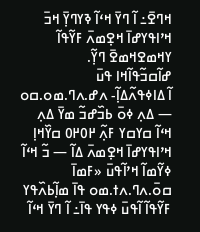ߞߣߐ߫߸ ߊ߬ ߣߌ߫ ߞߵߊ߬ ߢߌߣߌ߲߫ ߞߏ߫ ߞߴߊߟߌߝߊ߫ ߞߐ߲ߘߍ߫ ߓߌ߬ߟߊ߬ ߌߞߘߐߞߘߐ߫ ߣߌ߲߬.
ߝߊ߬ߛߏ߬ߟߊ߬ߞߊ ߟߎ߫
ߊ߬ ߡߊߦߟߍ߬ߡߊ߲߬- ߍߝ.ߍߣ.ߘߋ.ߛߋ — ߡߍ߲ ߦߋ߫ ߕߏ߰ߝߏ߬ ߘߌ߫ ߡߍ߲ ߞߵߊ߬ ߛߌߛߌ ߓߍ߲߬ ߂߀߂߀ ߛߌ߰ߞߊ߲ ߞߴߊߟߌߝߊ߫ ߞߐ߲ߘߍ߫ ߡߊ߬ — ߏ߬ ߞߵߊ߬ ߦߌ߬ߘߊ߬ ߞߴߊ߬ߟߎ߫ «ߓߘߊ߫ ߛߋ߫.ߍߣ.ߍߙ.ߘߋ ߟߊ߫ ߘߊ߲߬ߕߍ߰ߟߌ ߓߌ߬ߟߊ߬ ߊ߬ߟߎ߫ ߦߟߌ ߟߊ߫߸ ߊ߬ ߣߌ߫ ߞߵߊ߬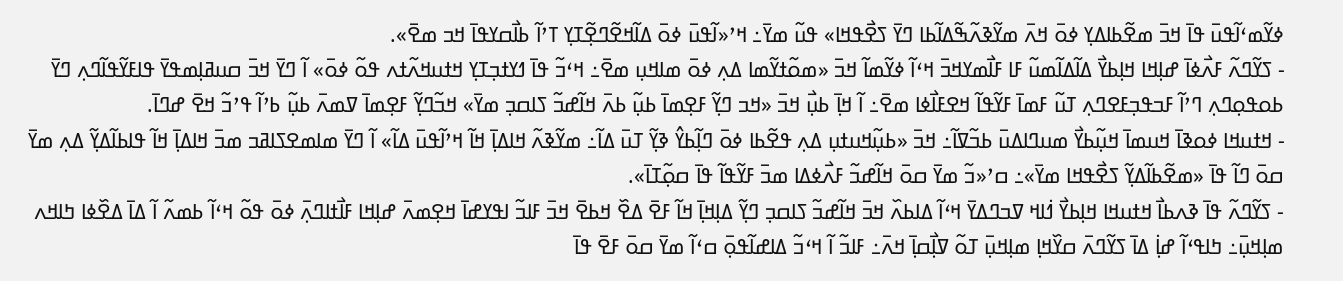ߦߌ߬ߘߵߊ߬ߟߎ߫ ߟߊ߫ ߞߏ߫ ߘߐ߬ߕߊߡߌ߲ ߦߋ߫ ߞߍ߫ ߘߌ߬ߢߍ߬ߒ߬ߡߊ߬ߕߊ ߣߌ߫ ߖߐ߯ߟߞߊ» ߟߎ߬ ߘߌ߫߸ ߞߴ«ߊ߬ߟߎ߫ ߦߋ߫ ߡߊ߬ߞߐ߬ߣߐ߲߬ߠߌ߲ ߠߴߊ߬ ߕߊ߯ߛߌߟߊ߫ ߞߏ ߘߐ߫».
- ߖߌ߬ߣߍ߬ ߓߍ߯ߦߊ߫ ߝߊ߲ߞߊ ߞߊ߲ߕߌ߯ ߡߊ߬ߡߊ߬ߘߎ߬ ߓߊ ߓߊ߯ߘߌߞߏ߫ ߞߵߊ߬ ߦߌ߬ߘߊ߬ ߞߏ߫ «ߘߋ߬ߙߌ߬ߘߊ ߡߍ߲ ߦߋ߫ ߘߊߞߎ߲ ߘߐ߫߸ ߞߵߏ߬ ߟߊ߫ ߗߌߙߏ߲ߠߌ߲ ߞߙߎߞߍ߬ߙߍ ߟߋ߬ ߦߋ߫» ߊ߬ ߣߌ߫ ߞߏ߫ ߛߎߥߊ߲ߘߟߌ߫ ߟߊߓߌ߬ߟߊ߬ߣߍ߲ ߣߌ߫ ߕߋߟߋ߲ߣߍ߲ ߣߴߊ߬ ߓߏߟߏ߲ߓߐߣߍ߲ ߠߎ߬ ߓߘߊ߫ ߓߌ߬ߟߊ߬ ߞߐߓߊ߯ߦߊ ߘߐ߫߸ ߊ߬ ߞߊ߲߫ ߕߎ߲߯ ߞߏ߫ «ߞߏ ߣߌ߲߬ ߓߐ߲ߘߊ߫ ߕߎ߲߬ ߕߍ߫ ߞߊ߬ߝߏ߬ ߖߊߛߏ߲ ߘߌ߫» ߞߏ߬ߣߌ߲߬ ߓߐ߲ߘߊ߫ ߜߘߍ߫ ߕߎ߲߬ ߕߴߊ߬ ߟߴߏ߬ ߞߐ߫ ߝߣߊ߫.
- ߞߙߎߞߊ ߦߋߢߊ߫ ߞߎߘߊ߫ ߞߎ߲߬ߕߌ߯ ߘߎߣߊߡߎ߫ ߕߏ߬ߜߊ߬߸ ߞߏ߫ «ߕߎ߲߬ߞߎߙߎ߲ ߡߍ߲ ߟߐ߬ߕߊ ߦߋ߫ ߣߊ߲߬ߕߌ߮ ߢߌ߲߬ ߠߎ߫ ߡߊ߬߸ ߘߌ߬ߢߍ߬ ߞߊߡߊ߲߫ ߞߊ߬ ߞߴߊ߬ߟߎ߫ ߡߊ߬» ߊ߬ ߣߌ߫ ߘߊߘߐߖߊߥߏ ߘߏ߫ ߞߊߡߊ߲߫ ߞߊ߬ ߟߊߕߊ߬ߡߌ߲߬ ߡߍ߲ ߘߌ߫ ߛߋ߫ ߣߊ߬ ߟߊ߫ «ߘߐ߬ߕߊ߬ߡߌ߲߬ ߖߐ߯ߟߞߊ ߘߌ߫»߸ ߛߴ«ߏ߬ ߘߌ߫ ߛߋ߫ ߞߊ߬ߝߏ߬ ߓߍ߯ߦߡߊ ߘߏ߫ ߓߌ߬ߟߊ߬ ߟߊ߫ ߛߋ߲߬ߠߊ߫».
- ߖߌ߬ߣߍ߬ ߟߊ߫ ߢߍߕߊ߯ ߞߙߎߞߊ ߞߊ߲ߕߌ߯ ߗ߭ߊߞ ߜߏߣߡߌ߫ ߞߵߊ߬ ߡߊߕߍ߰ ߞߏ߫ ߞߊ߬ߝߏ߬ ߖߊߛߏ߲ ߣߌ߲߬ ߡߊ߲ߞߊ߲߫ ߞߊ߬ ߓߐ߫ ߡߐ߰ ߞߕߐ߫ ߞߏ߫ ߓߊߏ߬ ߊߟߌߝߊ߫ ߞߐ߲ߘߍ߫ ߝߊ߲ߞߊ ߓߊ߯ߙߊߣߍ߲߫ ߦߋ߫ ߟߋ߬ ߞߵߊ߬ ߕߘߍ߬ ߊ߬ ߡߊ߫ ߡߐ߰ߦߊ ߤߊߞߍ ߘߊ߲ߞߎ߲߫߸ ߤߊߟߵߊ߬ ߝߊ߲߭ ߡߊ߫ ߖߌ߬ߣߍ߫ ߛߌ߰ߞߊ߲ ߘߊ߲ߞߎ߲߫ ߠߋ߬ ߜߊ߲߯ߛߊ߲߫ ߞߍ߫߸ ߓߊߏ߬ ߊ߬ ߞߵߏ߬ ߡߊߝߊ߬ߟߋ߲߫ ߛߵߊ߬ ߘߌ߫ ߛߋ߫ ߓߐ߫ ߟߊ߫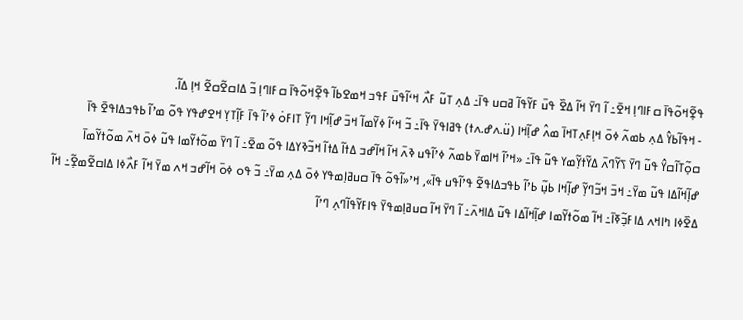ߟߐ߲߬ߞߋ߬ߟߊ߫ ߛߓߊߣߊ߲ ߞߐ߫߸ ߊ߬ ߣߌ߫ ߞߊ߬ ߡߐ߰ ߟߎ߫ ߓߌ߬ߟߊ߬ ߥߛߎ ߟߊ߫߸ ߡߍ߲ ߠߎ߬ ߓߍ߯ ߞߵߊ߬ߟߎ߫ ߓߟߏ ߞߘߐߕߊ߬ ߟߐ߲߬ߞߋ߬ߟߊ߫ ߛߓߊߣߊ߲ ߏ߬ ߡߊߛߐ߬ߛߐ߬ ߞߊ߲ ߡߊ߬.
- ߞߟߊ߬ߕߌ߮ ߡߍ߲ ߕߘߍ߬ ߦߋ߫ ߞߊ߲ߓߍ߲ߠߞߊ߫ ߘߍ߮ ߝߊ߲߬ߞߊ (ߎ߳.ߍߝ.ߍߙ) ߟߥߊߟߌ߫ ߟߊ߫߸ ߏ߬ ߞߵߊ߬ ߦߌ߬ߘߊ߬ ߞߏ߫ ߝߊ߲߬ߞߊ ߣߌ߲߬ ߠߊߓߋ߭ ߦߴߊ߬ ߟߊ߫ ߓߊ߲߬ߠߌ߲ ߞߐߝߟߌ ߟߋ߬ ߘߴߊ߬ ߕߟߏߡߊߟߐ߫ ߟߊ߫ ߛߋ߲߬ߠߊ߬ߛߌ߮ ߟߎ߬ ߣߌ߫ ߖߌ߬ߣߍ߫ ߡߌ߬ߙߌ߲߬ߘߌ ߟߎ߬ ߟߊ߫߸ «ߞߴߊ߬ ߞߊߘߌ߫ ߕߘߍ߬ ߦߴߊ߬ߟߎ ߢߍ߫ ߞߊ߬ ߞߊ߬ߝߏ ߡߙߊ߬ ߡߙߊ߬ ߞߏ߬ߢߌߡߊ ߟߋ߬ ߘߐ߫߸ ߊ߬ ߣߌ߫ ߘߋ߬ߙߌ߬ߘߊ ߟߎ߬ ߦߋ߫ ߞߍ߫ ߘߋ߬ߙߌ߬ߘߊ߫ ߝߊ߲߬ߞߊ߬ߡߊ ߟߎ߬ ߘߌ߫߸ ߞߏ߫ ߞߏ߬ߣߌ߲߬ ߝߊ߲߬ߞߊ ߕߎ߲߬ ߕߴߊ߬ ߕߟߏߡߊߟߐ߬ ߟߴߊ߬ߟߎ ߟߊ߫», ߞߴ«ߊ߬ߟߋ߬ ߟߊ߫ ߛߎߥߊ߲ߘߟߌ ߦߋ߫ ߡߍ߲ ߘߌ߫߸ ߏ߬ ߟߋ ߦߋ߫ ߞߊ߬ߝߏ ߞߍ ߘߌ߫ ߞߊ߬ ߓߍ߯ߦߊ ߡߊߛߐ߬ߘߐ߲߬߸ ߞߊ߬ ߡߐ߰ߦߊ ߤߊߞߍ ߡߊߓߏ߲߬ߧߊ߫߸ ߞߊ߬ ߘߋ߬ߙߌ߬ߘߊ ߝߊ߲߬ߞߊ߬ߡߊ ߟߎ߬ ߡߊߞߍ߫߸ ߊ߬ ߣߌ߫ ߞߊ߬ ߛߎߥߊ߲ߘߟߌ߫ ߟߊߓߌ߬ߟߊ߬ߣߍ߲ ߣߴߊ߬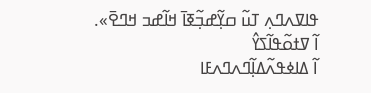ߟߊߜߍߣߍ߲ ߠߎ߬ ߛߌ߲߬ߝߏ߲߬ߧߊ߫ ߞߊ߬ߝߏ ߞߣߐ߫».
ߊ߬ ߜߙߋ߬ߟߊ߬ߖߌ߮
ߊ߬ ߡߊߦߟߍ߬ߡߊ߲߬ߣߍߣߍߓߊ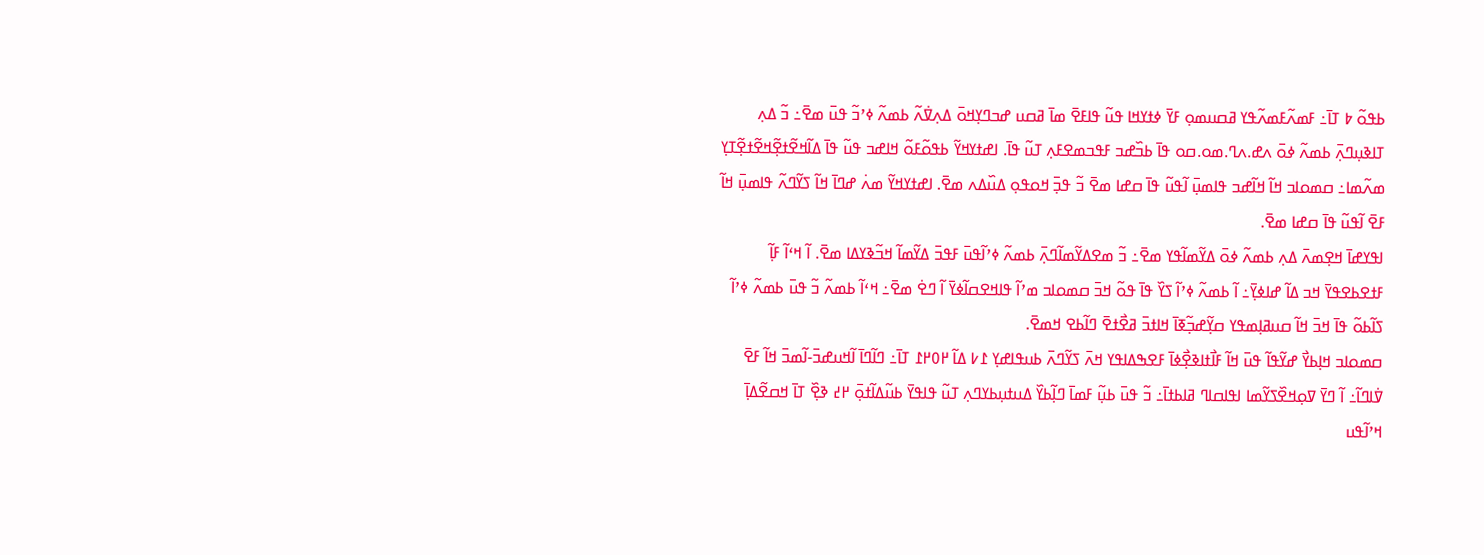ߕߟߋ߬ ߈ ߠߊ߫߸ ߓߘߍ߬ߓߘߍ߬ߟߌ ߥߛߎߘߋ߲ ߓߌ߫ ߦߙߌߞߊ ߟߎ߬ ߟߊߓߐ߫ ߘߊ߫ ߥߛߎ ߝߏߣߌ߲ߞߋ߫ ߡߍ߲ߜ߭ߍ߬ ߕߘߍ߬ ߦߴߏ߬ ߟߎ߫ ߘߐ߫߸ ߏ߬ ߡߍ߲ ߠߊߢߎ߲ߣߍ߲߫ ߕߘߍ߬ ߦߋ߫ ߍߝ.ߍߣ.ߘߋ.ߛߋ ߟߊ߫ ߕߏ߰ߝߏ ߓߟߏߘߐߓߍ߲ ߠߎ߬ ߟߊ߫. ߊߝߙߌߞߌ߬ ߕߟߋ߬ߓߋ߬ ߞߊߝߏ ߟߎ߬ ߟߊ߫ ߡߊ߬ߞߐ߬ߙߐ߲߬ߞߐ߬ߙߐ߲߬ߠߌ߲ ߘߍ߬ߘߊ߸ ߛߘߋߊߏ ߞߊ߬ ߞߊ߬ߝߏ ߟߊߘߎ߲߫ ߊ߬ߟߎ߬ ߟߊ߫ ߛߝߊ ߘߐ߫ ߏ߬ ߟߏ߲߫ ߞߋߟߋ߲ ߡߎ߰ߡߍ ߘߐ߫. ߊߝߙߌߞߌ߬ ߘߍ߭ ߝߣߊ߫ ߞߊ߬ ߖߌ߬ߣߍ߬ ߟߊߘߎ߲߫ ߞߊ߬ ߓߐ߫ ߊ߬ߟߎ߬ ߟߊ߫ ߛߝߊ ߘߐ߫.
ߊߟߌߝߊ߫ ߞߐ߲ߘߍ߫ ߡߍ߲ ߕߘߍ߬ ߦߋ߫ ߡߌ߬ߘߊ߬ߟߌ ߘߐ߫߸ ߏ߬ ߘߐߡߌ߬ߘߊ߬ߣߍ߲߫ ߕߘߍ߬ ߦߴߊ߬ߟߎ߫ ߓߟߏ߫ ߡߌ߬ߘߊ߬ ߞߏ߬ߢߌߡߊ ߘߐ߫. ߊ߬ ߞߵߊ߬ ߓߊ߲߬ ߓߙߐߕߐߟߌ߫ ߞߏ ߡߊ߬ ߝߊߦߌ߲߫߸ ߊ߬ ߕߘߍ߬ ߦߴߊ߬ ߖߌ߰ ߟߊ߫ ߟߋ߬ ߞߏ߫ ߛߘߋߊߏ ߘߴߊ߬ ߟߊߞߐߛߊ߬ߦߌ߫ ߊ߬ ߣߐ߭ ߘߐ߫߸ ߞߵߊ߬ ߕߘߍ߬ ߏ߬ ߟߎ߫ ߕߘߍ߬ ߦߴߊ߬ ߖߊ߬ߕߋ߬ ߟߊ߫ ߞߏ߫ ߞߊ߬ ߛߎߥߊ߲ߘߟߌ ߛߌ߲߬ߝߏ߲߬ߧߊ߫ ߞߊߙߏ߫ ߥߐ߯ߙߐ߫ ߣߊ߬ߕߐ ߞߘߐ߫.
ߛߘߋߊߏ ߞߊ߲ߕߌ߯ ߝߌ߬ߟߊ߬ ߟߎ߫ ߞߊ߬ ߓߊ߯ߙߊߢߐ߲߯ߦߊ߫ ߓߐߒߡߊߟߌ ߞߍ߫ ߖߌ߬ߣߍ߫ ߕߎߟߊߝߌ߲ ߁߇ ߡߊ߬ ߂߀߂߁ ߠߊ߫߸ ߣߊ߬ߣߊ߫ ߊ߬ߞߎߝߏ߫-ߊ߬ߘߏ߫ ߞߊ߬ ߓߐ߫ ߜ߭ߊߣߊ߬߸ ߊ߬ ߣߌ߫ ߜߋ߲ߞߐ߰ߖߌ߬ߘߊ ߊߟߊߛߊߣ ߥߊߕߙߊ߫߸ ߏ߬ ߟߎ߫ ߕߎ߲߬ ߓߘߊ߫ ߣߊ߲߬ߕߌ߰ ߡߎߙߎ߲ߕߌߣߍ߲ ߠߎ߬ ߟߊߟߌ߫ ߕߎ߬ߡߊ߬ߙߋ߲߫ ߂߄ ߢߐ߲߰ ߠߊ߫ ߞߛߐ߬ߡߊ߲߫ ߞߴߊ߬ߟߎ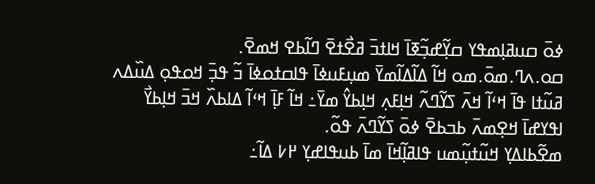ߦߋ߫ ߛߎߥߊ߲ߘߟߌ ߛߌ߲߬ߝߏ߲߬ߧߊ߫ ߞߊߙߏ߫ ߥߐ߯ߙߐ߫ ߣߊ߬ߕߐ ߞߘߐ߫.
ߛߋ.ߍߣ.ߘߋ߫.ߘߋ ߞߊ߬ ߡߊ߬ߡߊ߬ߘߌ߫ ߘߎ߲ߓߎߦߊ߫ ߟߊߛߙߋߦߊ߫ ߏ߬ ߟߏ߲߫ ߞߋߟߋ߲ ߡߎ߰ߡߍ ߥߎ߬ߙߊ ߟߊ߫ ߞߵߊ߬ ߞߍ߫ ߖߌ߬ߣߍ߬ ߞߊ߲ߓߍ߲ ߞߊ߲ߕߌ߮ ߘߌ߫߸ ߞߊ߬ ߓߊ߲߫ ߞߵߊ߬ ߡߊߕߍ߰ ߞߏ߫ ߞߊ߲ߕߌ߯ ߊߟߌߝߊ߫ ߞߐ߲ߘߍ߫ ߕߏߕߐ߫ ߦߋ߫ ߖߌ߬ߣߍ߫ ߟߋ߬.
ߘߐ߬ߕߊߡߌ߲ ߞߎ߬ߙߎ߲߬ߘߎ ߟߊߥߊ߲߬ߞߊ߫ ߘߊ߫ ߕߎߟߊߝߌ߲ ߂߇ ߡߊ߬߸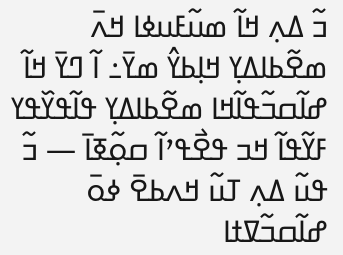ߏ߬ ߡߍ߲ ߞߊ߬ ߘߎ߬ߓߎߦߊ ߞߍ߫ ߘߐ߬ߕߊߡߌ߲ ߞߊ߲ߕߌ߮ ߘߌ߫߸ ߊ߬ ߣߌ߫ ߞߊ߬ ߝߊ߬ߛߏ߬ߟߊ߬ߞߊ ߘߐ߬ߕߊߡߌ߲ ߟߊ߬ߟߌ߰ߟߌ ߓߌ߬ߟߊ߬ ߞߏ ߟߐ߯ߟߴߊ߬ ߛߋ߲߬ߧߊ߫ — ߏ߬ ߟߎ߬ ߡߍ߲ ߠߎ߬ ߞߍߕߐ߫ ߦߋ߫ ߝߊ߬ߛߏ߬ߜߙߊ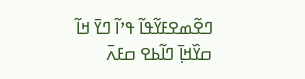ߣߐ߬ߘߐߓߌ߬ߟߊ߬ ߟߴߊ߬ ߣߌ߫ ߞߊ߬ ߛߌ߰ߞߊ߲߫ ߣߊ߬ߕߐ ߛߓߍ߫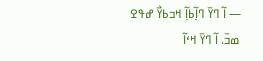— ߊ߬ ߣߌ߫ ߣߊ߲߬ߕߊ߲߬ ߞߏߕߌ߯ ߝߟߐ ߘߏ߫. ߊ߬ ߣߌ߫ ߞߵߊ߬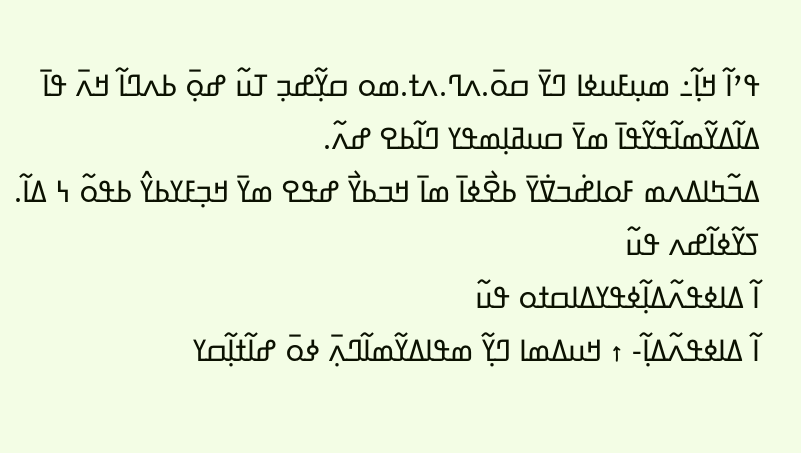ߟߴߊ߬ ߞߊ߲߬߸ ߘߎ߲ߓߎߦߊ ߣߌ߫ ߛߋ߫.ߍߣ.ߍߙ.ߘߋ ߛߌ߲߬ߝߏ߲ ߠߎ߬ ߝߋ߲߫ ߕߍߣߊ߬ ߞߍ߫ ߟߊ߫ ߡߊ߬ߡߌ߬ߘߊ߬ߟߌ߬ߟߊ߫ ߘߌ߫ ߛߎߥߊ߲ߘߟߌ ߣߊ߬ߕߐ ߝߍ߬.
ߡߏ߬ߤߊߡߍߘ ߓߋߊߝ߭ߏߜ߭ߌ߫ ߕߐ߯ߦߊ߫ ߘߊ߫ ߞߏߕߌ߯ ߝߟߐ ߘߌ߫ ߞߏ߲ߓߌߕߌ߮ ߕߟߋ߬ ߆ ߡߊ߬.
ߖߌ߬ߦߊ߬ߝߍ ߟߎ߬
ߊ߬ ߡߊߦߟߍ߬ߡߊ߲߬ߦߟߌߡߊߛߙߋ ߟߎ߬
ߊ߬ ߡߊߦߟߍ߬ߡߊ߲߬- ↑ ߞߎߡߘߊ ߣߌ߲߬ ߘߟߊߡߌ߬ߘߊ߬ߣߍ߲߫ ߦߋ߫ ߝߊ߬ߙߊ߲߬ߛߌ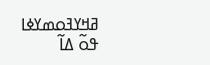ߥߞߌߔߋߘߌߦߊ ߟߋ߬ ߡߊ߬